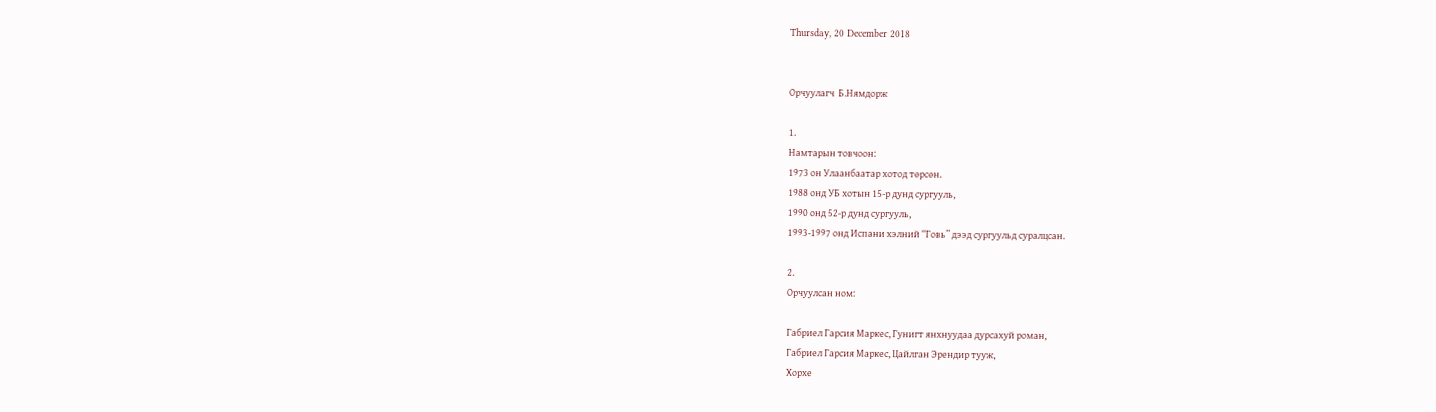Thursday, 20 December 2018


Орчуулагч  Б.Нямдорж

1.
Намтарын товчоон:
1973 он Улаанбаатар хотод төрсөн.
1988 онд УБ хотын 15-р дунд сургууль,
1990 онд 52-р дунд сургууль,
1993-1997 онд Испани хэлний “Говь” дээд сургуульд суралцсан.

2.
Орчуулсан ном:

Габриел Гарсия Маркес, Гунигт янхнуудаа дурсахуй роман,
Габриел Гарсия Маркес, Цайлган Эрендир тууж,
Хорхе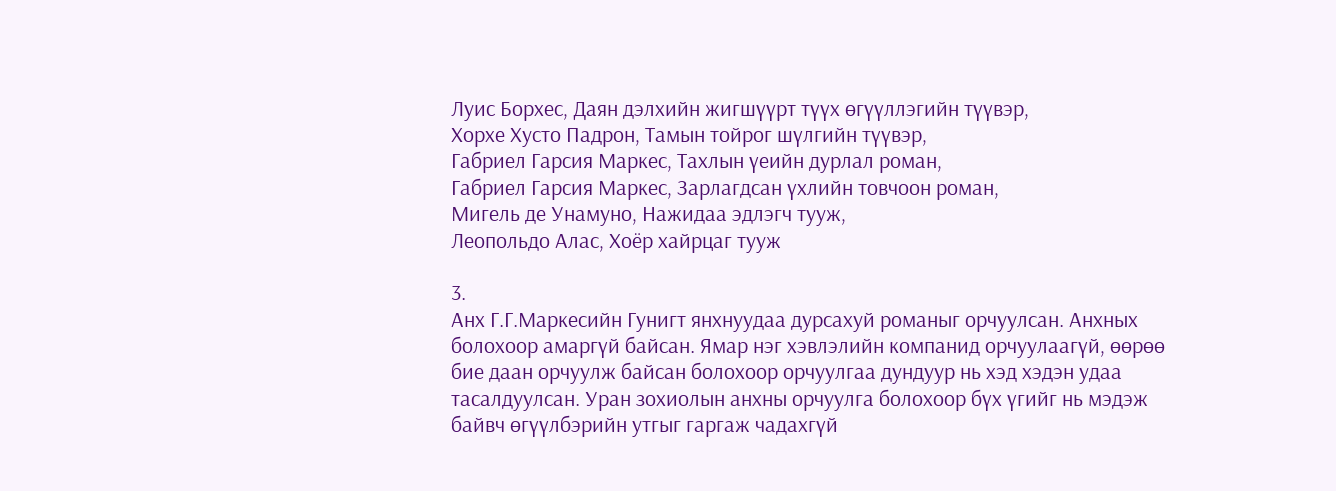Луис Борхес, Даян дэлхийн жигшүүрт түүх өгүүллэгийн түүвэр,
Хорхе Хусто Падрон, Тамын тойрог шүлгийн түүвэр,
Габриел Гарсия Маркес, Тахлын үеийн дурлал роман,
Габриел Гарсия Маркес, Зарлагдсан үхлийн товчоон роман,
Мигель де Унамуно, Нажидаа эдлэгч тууж,
Леопольдо Алас, Хоёр хайрцаг тууж

3.
Анх Г.Г.Маркесийн Гунигт янхнуудаа дурсахуй романыг орчуулсан. Анхных болохоор амаргүй байсан. Ямар нэг хэвлэлийн компанид орчуулаагүй, өөрөө бие даан орчуулж байсан болохоор орчуулгаа дундуур нь хэд хэдэн удаа тасалдуулсан. Уран зохиолын анхны орчуулга болохоор бүх үгийг нь мэдэж байвч өгүүлбэрийн утгыг гаргаж чадахгүй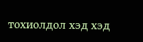тохиолдол хэд хэд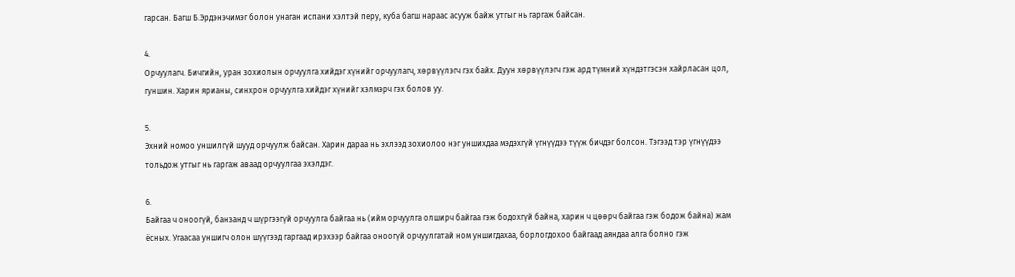гарсан. Багш Б.Эрдэнэчимэг болон унаган испани хэлтэй перу, куба багш нараас асууж байж утгыг нь гаргаж байсан.

4.
Орчуулагч. Бичгийн, уран зохиолын орчуулга хийдэг хүнийг орчуулагч, хөрвүүлэгч гэх байх. Дуун хөрвүүлэгч гэж ард түмний хүндэтгэсэн хайрласан цол, гуншин. Харин ярианы, синхрон орчуулга хийдэг хүнийг хэлмэрч гэх болов уу.

5.
Эхний номоо уншилгүй шууд орчуулж байсан. Харин дараа нь эхлээд зохиолоо нэг уншихдаа мэдэхгүй үгнүүдээ түүж бичдэг болсон. Тэгээд тэр үгнүүдээ тольдож утгыг нь гаргаж аваад орчуулгаа эхэлдэг.

6.
Байгаа ч оноогүй, банзанд ч шүргээгүй орчуулга байгаа нь (ийм орчуулга олширч байгаа гэж бодохгүй байна, харин ч цөөрч байгаа гэж бодож байна) жам ёсных. Угаасаа уншигч олон шүүгээд гаргаад ирэхээр байгаа оноогүй орчуулгатай ном уншигдахаа, борлогдохоо байгаад аяндаа алга болно гэж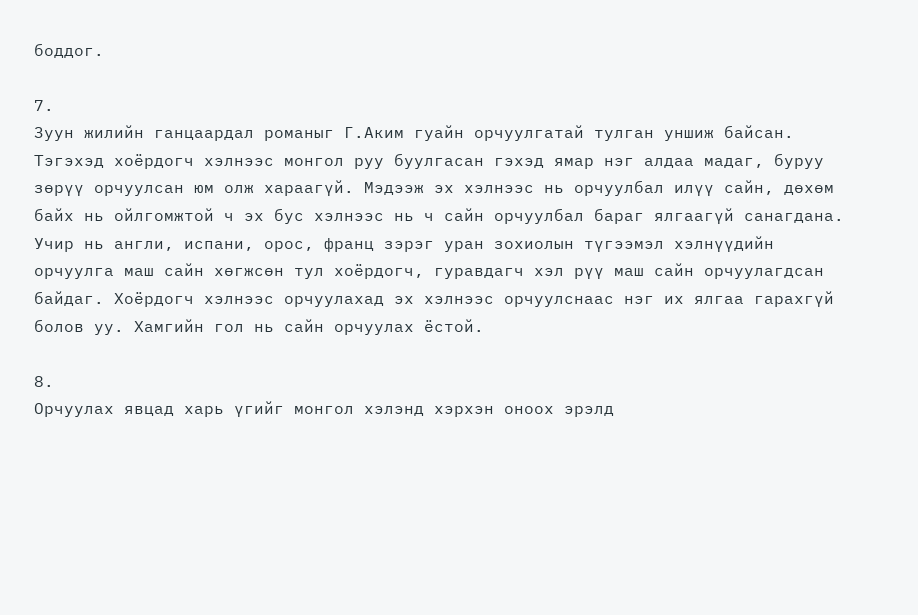боддог.

7.
Зуун жилийн ганцаардал романыг Г.Аким гуайн орчуулгатай тулган уншиж байсан. Тэгэхэд хоёрдогч хэлнээс монгол руу буулгасан гэхэд ямар нэг алдаа мадаг, буруу зөрүү орчуулсан юм олж хараагүй. Мэдээж эх хэлнээс нь орчуулбал илүү сайн, дөхөм байх нь ойлгомжтой ч эх бус хэлнээс нь ч сайн орчуулбал бараг ялгаагүй санагдана. Учир нь англи, испани, орос, франц зэрэг уран зохиолын түгээмэл хэлнүүдийн орчуулга маш сайн хөгжсөн тул хоёрдогч, гуравдагч хэл рүү маш сайн орчуулагдсан байдаг. Хоёрдогч хэлнээс орчуулахад эх хэлнээс орчуулснаас нэг их ялгаа гарахгүй болов уу. Хамгийн гол нь сайн орчуулах ёстой.

8.
Орчуулах явцад харь үгийг монгол хэлэнд хэрхэн оноох эрэлд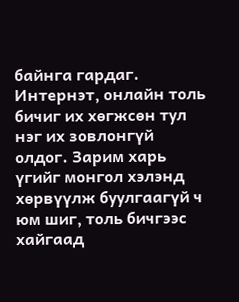байнга гардаг. Интернэт, онлайн толь бичиг их хөгжсөн тул нэг их зовлонгүй олдог. Зарим харь үгийг монгол хэлэнд хөрвүүлж буулгаагүй ч юм шиг, толь бичгээс хайгаад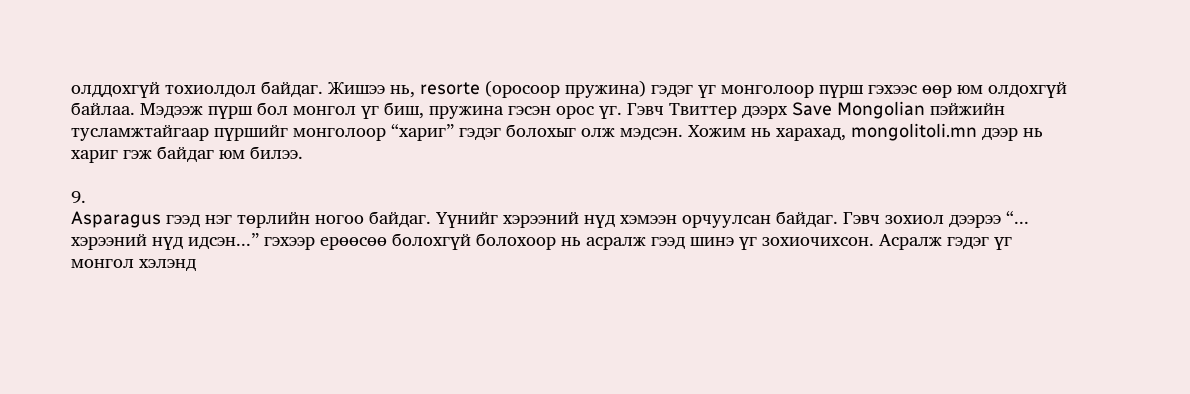олддохгүй тохиолдол байдаг. Жишээ нь, resorte (оросоор пружина) гэдэг үг монголоор пүрш гэхээс өөр юм олдохгүй байлаа. Мэдээж пүрш бол монгол үг биш, пружина гэсэн орос үг. Гэвч Твиттер дээрх Save Mongolian пэйжийн тусламжтайгаар пүршийг монголоор “хариг” гэдэг болохыг олж мэдсэн. Хожим нь харахад, mongolitoli.mn дээр нь хариг гэж байдаг юм билээ.

9.
Asparagus гээд нэг төрлийн ногоо байдаг. Үүнийг хэрээний нүд хэмээн орчуулсан байдаг. Гэвч зохиол дээрээ “... хэрээний нүд идсэн...” гэхээр ерөөсөө болохгүй болохоор нь асралж гээд шинэ үг зохиочихсон. Асралж гэдэг үг монгол хэлэнд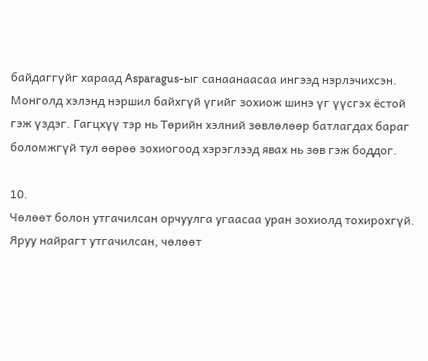байдаггүйг хараад Asparagus-ыг санаанаасаа ингээд нэрлэчихсэн.
Монголд хэлэнд нэршил байхгүй үгийг зохиож шинэ үг үүсгэх ёстой гэж үздэг. Гагцхүү тэр нь Төрийн хэлний зөвлөлөөр батлагдах бараг боломжгүй тул өөрөө зохиогоод хэрэглээд явах нь зөв гэж боддог.

10.
Чөлөөт болон утгачилсан орчуулга угаасаа уран зохиолд тохирохгүй. Яруу найрагт утгачилсан, чөлөөт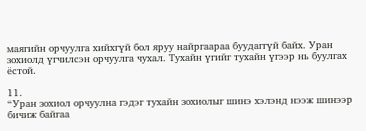маягийн орчуулга хийхгүй бол яруу найргаараа буудаггүй байх. Уран зохиолд үгчилсэн орчуулга чухал. Тухайн үгийг тухайн үгээр нь буулгах ёстой.

11.
“Уран зохиол орчуулна гэдэг тухайн зохиолыг шинэ хэлэнд нээж шинээр бичиж байгаа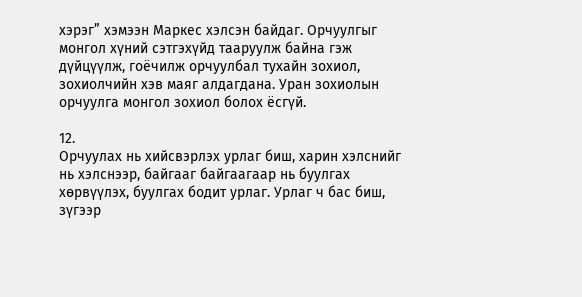хэрэг” хэмээн Маркес хэлсэн байдаг. Орчуулгыг монгол хүний сэтгэхүйд тааруулж байна гэж дүйцүүлж, гоёчилж орчуулбал тухайн зохиол, зохиолчийн хэв маяг алдагдана. Уран зохиолын орчуулга монгол зохиол болох ёсгүй.

12.
Орчуулах нь хийсвэрлэх урлаг биш, харин хэлснийг нь хэлснээр, байгааг байгаагаар нь буулгах хөрвүүлэх, буулгах бодит урлаг. Урлаг ч бас биш, зүгээр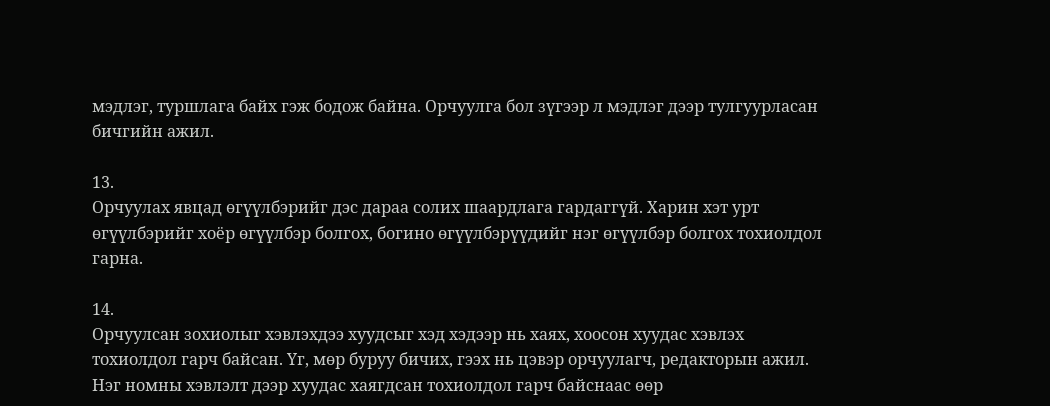мэдлэг, туршлага байх гэж бодож байна. Орчуулга бол зүгээр л мэдлэг дээр тулгуурласан бичгийн ажил.

13.
Орчуулах явцад өгүүлбэрийг дэс дараа солих шаардлага гардаггүй. Харин хэт урт өгүүлбэрийг хоёр өгүүлбэр болгох, богино өгүүлбэрүүдийг нэг өгүүлбэр болгох тохиолдол гарна.

14.
Орчуулсан зохиолыг хэвлэхдээ хуудсыг хэд хэдээр нь хаях, хоосон хуудас хэвлэх тохиолдол гарч байсан. Үг, мөр буруу бичих, гээх нь цэвэр орчуулагч, редакторын ажил. Нэг номны хэвлэлт дээр хуудас хаягдсан тохиолдол гарч байснаас өөр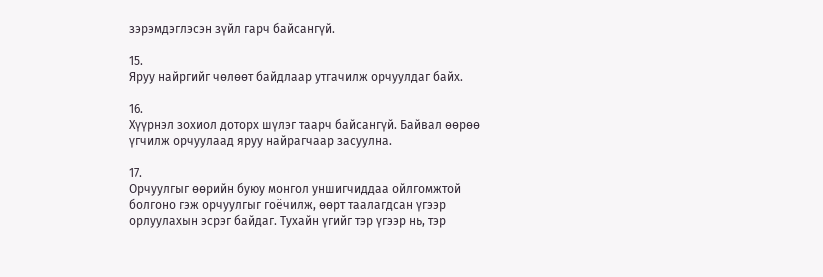зэрэмдэглэсэн зүйл гарч байсангүй.

15.
Яруу найргийг чөлөөт байдлаар утгачилж орчуулдаг байх.

16.
Хүүрнэл зохиол доторх шүлэг таарч байсангүй. Байвал өөрөө үгчилж орчуулаад яруу найрагчаар засуулна.

17.
Орчуулгыг өөрийн буюу монгол уншигчиддаа ойлгомжтой болгоно гэж орчуулгыг гоёчилж, өөрт таалагдсан үгээр орлуулахын эсрэг байдаг. Тухайн үгийг тэр үгээр нь, тэр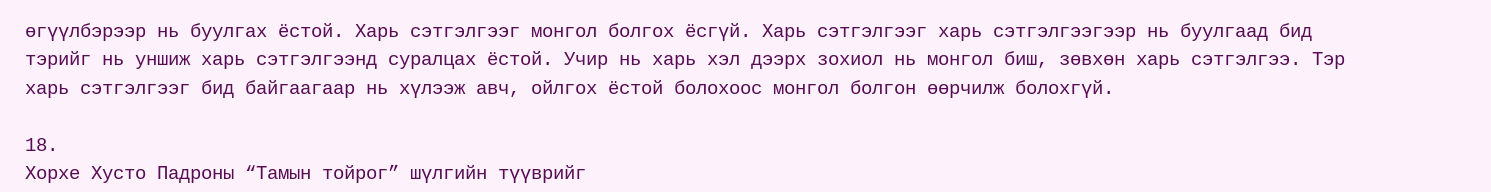өгүүлбэрээр нь буулгах ёстой. Харь сэтгэлгээг монгол болгох ёсгүй. Харь сэтгэлгээг харь сэтгэлгээгээр нь буулгаад бид тэрийг нь уншиж харь сэтгэлгээнд суралцах ёстой. Учир нь харь хэл дээрх зохиол нь монгол биш, зөвхөн харь сэтгэлгээ. Тэр харь сэтгэлгээг бид байгаагаар нь хүлээж авч, ойлгох ёстой болохоос монгол болгон өөрчилж болохгүй.

18.
Хорхе Хусто Падроны “Тамын тойрог” шүлгийн түүврийг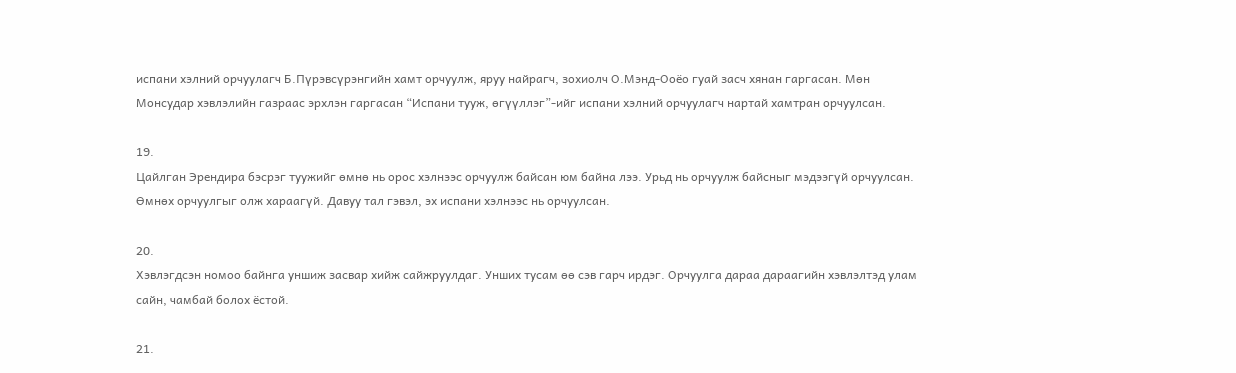испани хэлний орчуулагч Б.Пүрэвсүрэнгийн хамт орчуулж, яруу найрагч, зохиолч О.Мэнд-Ооёо гуай засч хянан гаргасан. Мөн Монсудар хэвлэлийн газраас эрхлэн гаргасан “Испани тууж, өгүүллэг”-ийг испани хэлний орчуулагч нартай хамтран орчуулсан.

19.
Цайлган Эрендира бэсрэг туужийг өмнө нь орос хэлнээс орчуулж байсан юм байна лээ. Урьд нь орчуулж байсныг мэдээгүй орчуулсан. Өмнөх орчуулгыг олж хараагүй. Давуу тал гэвэл, эх испани хэлнээс нь орчуулсан.

20.
Хэвлэгдсэн номоо байнга уншиж засвар хийж сайжруулдаг. Унших тусам өө сэв гарч ирдэг. Орчуулга дараа дараагийн хэвлэлтэд улам сайн, чамбай болох ёстой.

21.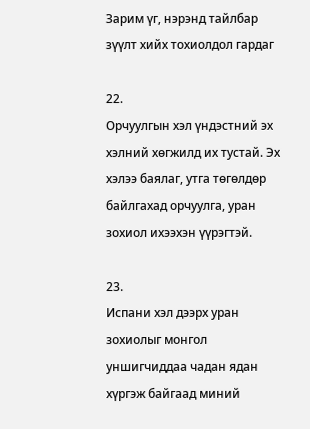Зарим үг, нэрэнд тайлбар зүүлт хийх тохиолдол гардаг

22.
Орчуулгын хэл үндэстний эх хэлний хөгжилд их тустай. Эх хэлээ баялаг, утга төгөлдөр байлгахад орчуулга, уран зохиол ихээхэн үүрэгтэй.

23.
Испани хэл дээрх уран зохиолыг монгол уншигчиддаа чадан ядан хүргэж байгаад миний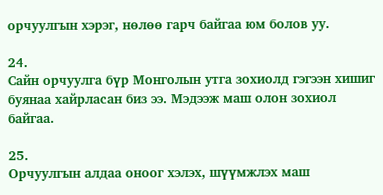орчуулгын хэрэг, нөлөө гарч байгаа юм болов уу.

24.
Сайн орчуулга бүр Монголын утга зохиолд гэгээн хишиг буянаа хайрласан биз ээ. Мэдээж маш олон зохиол байгаа.

25.
Орчуулгын алдаа оноог хэлэх, шүүмжлэх маш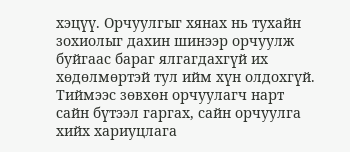хэцүү. Орчуулгыг хянах нь тухайн зохиолыг дахин шинээр орчуулж буйгаас бараг ялгагдахгүй их хөдөлмөртэй тул ийм хүн олдохгүй. Тиймээс зөвхөн орчуулагч нарт сайн бүтээл гаргах, сайн орчуулга хийх хариуцлага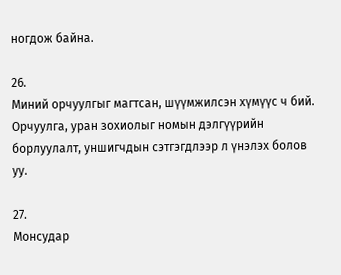ногдож байна.

26.
Миний орчуулгыг магтсан, шүүмжилсэн хүмүүс ч бий. Орчуулга, уран зохиолыг номын дэлгүүрийн борлуулалт, уншигчдын сэтгэгдлээр л үнэлэх болов уу.

27.
Монсудар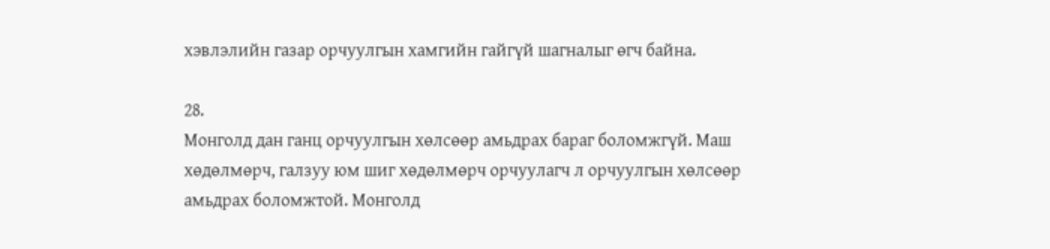хэвлэлийн газар орчуулгын хамгийн гайгүй шагналыг өгч байна.

28.
Монголд дан ганц орчуулгын хөлсөөр амьдрах бараг боломжгүй. Маш хөдөлмөрч, галзуу юм шиг хөдөлмөрч орчуулагч л орчуулгын хөлсөөр амьдрах боломжтой. Монголд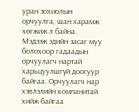уран зохиолын орчуулга, шан харамж хөгжиж л байна. Мэдээж эдийн засаг муу болохоор гадаадын орчуулагч нартай харьцуулшгүй доогуур байгаа. Орчуулагч нар хэвлэлийн компанитай хийж байгаа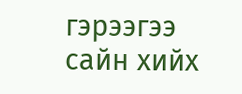гэрээгээ сайн хийх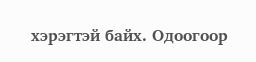хэрэгтэй байх. Одоогоор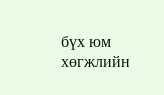бүх юм хөгжлийн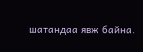шатандаа явж байна.